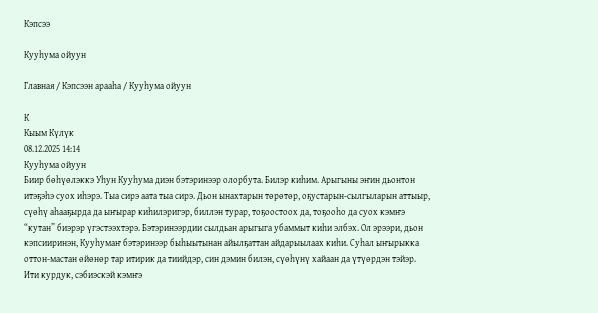Кэпсээ

Кууһума ойуун

Главная / Кэпсээн арааһа / Кууһума ойуун

К
Кыым Күлүк
08.12.2025 14:14
Кууһума ойуун
Биир бөһүөлэккэ Уһун Кууһума диэн бэтэринээр олорбута. Билэр киһим. Арыгыны эҥин дьонтон итэҕэһэ суох иһэрэ. Тыа сирэ аата тыа сирэ. Дьон ынахтарын төрөтөр, оҕустарын-сылгыларын аттыыр, сүөһү аһааҕырда да ыҥырар киһилэригэр, биллэн турар, тоҕоостоох да, тоҕооһо да суох кэмҥэ “кутан” биэрэр үгэстээхтэрэ. Бэтэринээрдии сылдьан арыгыга убаммыт киһи элбэх. Ол эрээри, дьон кэпсииринэн, Кууһумаҥ бэтэринээр быһыытынан айылҕаттан айдарыылаах киһи. Суһал ыҥырыкка оттон-мастан өйөнөр тар итирик да тиийдэр, син дэмин билэн, сүөһүнү хайаан да үтүөрдэн тэйэр.        Ити курдук, сэбиэскэй кэмҥэ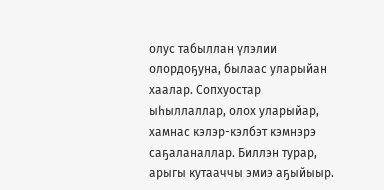олус табыллан үлэлии олордоҕуна, былаас уларыйан хаалар. Сопхуостар ыһыллаллар, олох уларыйар, хамнас кэлэр-кэлбэт кэмнэрэ саҕаланаллар. Биллэн турар, арыгы кутааччы эмиэ аҕыйыыр.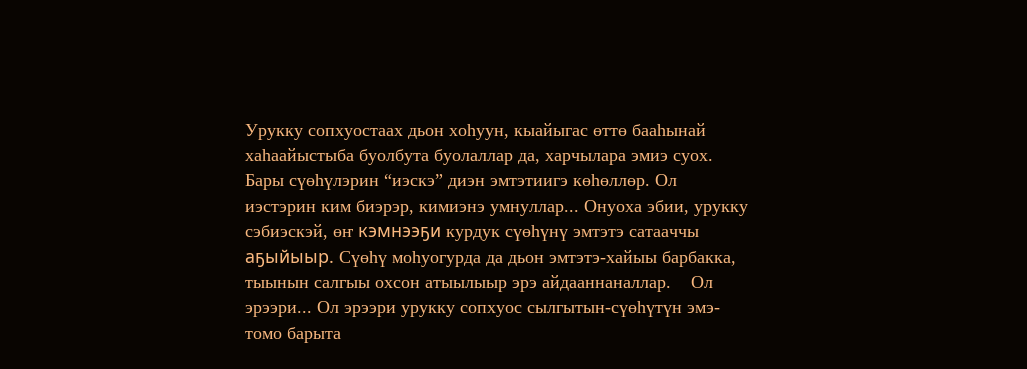Урукку сопхуостаах дьон хоһуун, кыайыгас өттө бааһынай хаһаайыстыба буолбута буолаллар да, харчылара эмиэ суох. Бары сүөһүлэрин “иэскэ” диэн эмтэтиигэ көһөллөр. Ол иэстэрин ким биэрэр, кимиэнэ умнуллар... Онуоха эбии, урукку сэбиэскэй, өҥ кэмнээҕи курдук сүөһүнү эмтэтэ сатааччы аҕыйыыр. Сүөһү моһуогурда да дьон эмтэтэ-хайыы барбакка, тыынын салгыы охсон атыылыыр эрэ айдааннаналлар.    Ол эрээри... Ол эрээри урукку сопхуос сылгытын-сүөһүтүн эмэ-томо барыта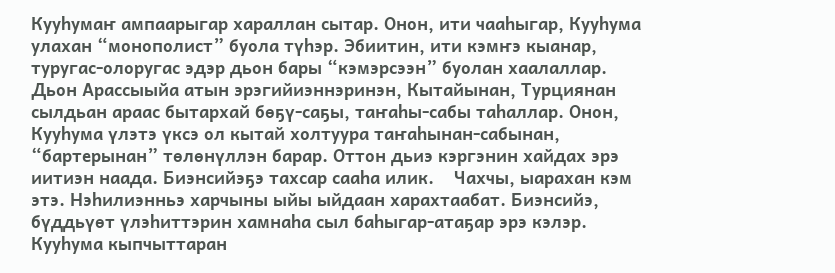Кууһумаҥ ампаарыгар хараллан сытар. Онон, ити чааһыгар, Кууһума улахан “монополист” буола түһэр. Эбиитин, ити кэмҥэ кыанар, туругас-олоругас эдэр дьон бары “кэмэрсээн” буолан хаалаллар. Дьон Арассыыйа атын эрэгийиэннэринэн, Кытайынан, Турциянан сылдьан араас бытархай бөҕү-саҕы, таҥаһы-сабы таһаллар. Онон, Кууһума үлэтэ үксэ ол кытай холтуура таҥаһынан-сабынан, “бартерынан” төлөнүллэн барар. Оттон дьиэ кэргэнин хайдах эрэ иитиэн наада. Биэнсийэҕэ тахсар сааһа илик.    Чахчы, ыарахан кэм этэ. Нэһилиэнньэ харчыны ыйы ыйдаан харахтаабат. Биэнсийэ, бүддьүөт үлэһиттэрин хамнаһа сыл баһыгар-атаҕар эрэ кэлэр. Кууһума кыпчыттаран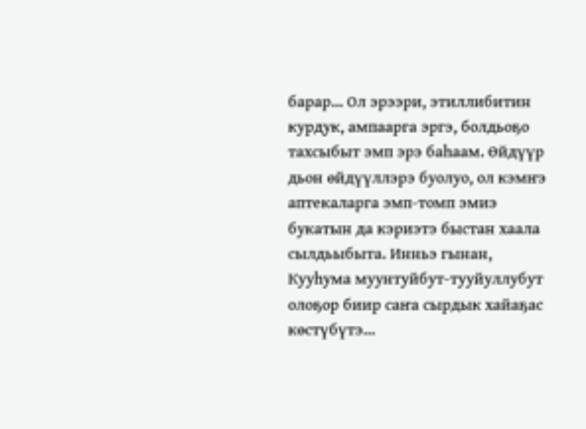барар... Ол эрээри, этиллибитин курдук, ампаарга эргэ, болдьоҕо тахсыбыт эмп эрэ баһаам. Өйдүүр дьон өйдүүллэрэ буолуо, ол кэмҥэ аптекаларга эмп-томп эмиэ букатын да кэриэтэ быстан хаала сылдьыбыта. Инньэ гынан, Кууһума муунтуйбут-тууйуллубут олоҕор биир саҥа сырдык хайаҕас көстүбүтэ...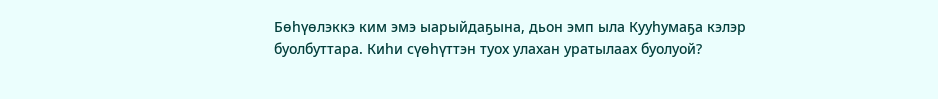Бөһүөлэккэ ким эмэ ыарыйдаҕына, дьон эмп ыла Кууһумаҕа кэлэр буолбуттара. Киһи сүөһүттэн туох улахан уратылаах буолуой?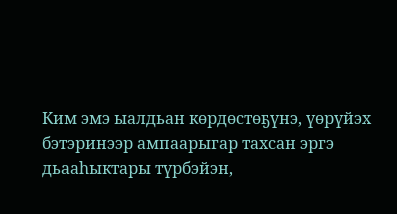Ким эмэ ыалдьан көрдөстөҕүнэ, үөрүйэх бэтэринээр ампаарыгар тахсан эргэ дьааһыктары түрбэйэн,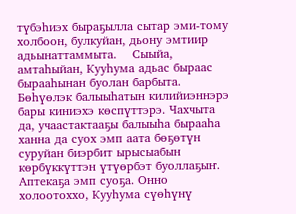түбэһиэх быраҕылла сытар эми-тому холбоон, булкуйан, дьону эмтиир адьынаттаммыта.    Сыыйа, амтаһыйан, Кууһума адьас быраас бырааһынан буолан барбыта. Бөһүөлэк балыыһатын килийиэннэрэ бары киниэхэ көспүттэрэ. Чахчыта да, учаастактааҕы балыыһа бырааһа ханна да суох эмп аата бөҕөтүн суруйан биэрбит ырысыабын көрбүккүттэн үтүөрбэт буоллаҕыҥ. Аптекаҕа эмп суоҕа. Онно холоотоххо, Кууһума сүөһүнү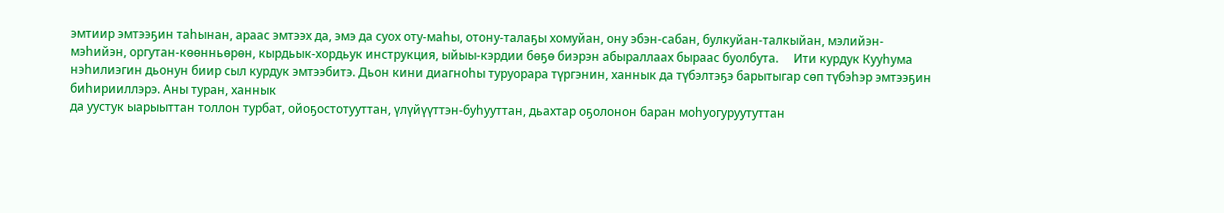эмтиир эмтээҕин таһынан, араас эмтээх да, эмэ да суох оту-маһы, отону-талаҕы хомуйан, ону эбэн-сабан, булкуйан-талкыйан, мэлийэн-мэһийэн, оргутан-көөнньөрөн, кырдьык-хордьук инструкция, ыйыы-кэрдии бөҕө биэрэн абыраллаах быраас буолбута.     Ити курдук Кууһума нэһилиэгин дьонун биир сыл курдук эмтээбитэ. Дьон кини диагноһы туруорара түргэнин, ханнык да түбэлтэҕэ барытыгар сөп түбэһэр эмтээҕин биһирииллэрэ. Аны туран, ханнык
да уустук ыарыыттан толлон турбат, ойоҕостотууттан, үлүйүүттэн-буһууттан, дьахтар оҕолонон баран моһуогуруутуттан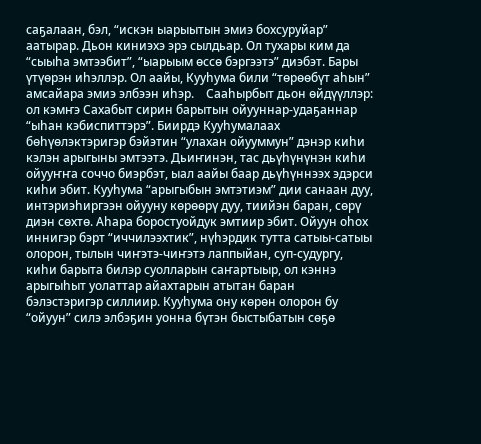саҕалаан, бэл, “искэн ыарыытын эмиэ бохсуруйар” аатырар. Дьон киниэхэ эрэ сылдьар. Ол тухары ким да “сыыһа эмтээбит”, “ыарыым өссө бэргээтэ” диэбэт. Бары үтүөрэн иһэллэр. Ол аайы, Кууһума били “төрөөбүт аһын” амсайара эмиэ элбээн иһэр.    Сааһырбыт дьон өйдүүллэр: ол кэмҥэ Сахабыт сирин барытын ойууннар-удаҕаннар “ыһан кэбиспиттэрэ”. Биирдэ Кууһумалаах бөһүөлэктэригэр бэйэтин “улахан ойууммун” дэнэр киһи кэлэн арыгыны эмтээтэ. Дьиҥинэн, тас дьүһүнүнэн киһи ойууҥҥа соччо биэрбэт, ыал аайы баар дьүһүннээх эдэрси киһи эбит. Кууһума “арыгыбын эмтэтиэм” дии санаан дуу, интэриэһиргээн ойууну көрөөрү дуу, тиийэн баран, сөрү диэн сөхтө. Аһара боростуойдук эмтиир эбит. Ойуун оһох иннигэр бэрт “иччилээхтик”, нүһэрдик тутта сатыы-сатыы олорон, тылын чиҥэтэ-чиҥэтэ лаппыйан, суп-судургу, киһи барыта билэр суолларын саҥартыыр, ол кэннэ арыгыһыт уолаттар айахтарын атытан баран бэлэстэригэр силлиир. Кууһума ону көрөн олорон бу “ойуун” силэ элбэҕин уонна бүтэн быстыбатын сөҕө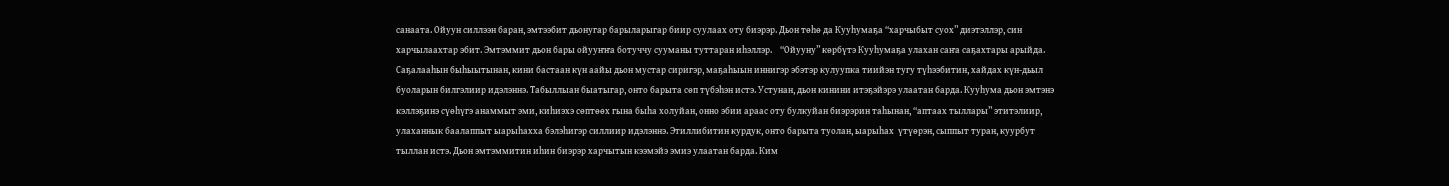санаата. Ойуун силлээн баран, эмтээбит дьонугар барыларыгар биир суулаах оту биэрэр. Дьон төһө да Кууһумаҕа “харчыбыт суох” диэтэллэр, син харчылаахтар эбит. Эмтэммит дьон бары ойууҥҥа ботуччу сууманы туттаран иһэллэр.    “Ойууну” көрбүтэ Кууһумаҕа улахан саҥа саҕахтары арыйда. Саҕалааһын быһыытынан, кини бастаан күн аайы дьон мустар сиригэр, маҕаһыын иннигэр эбэтэр кулуупка тиийэн тугу түһээбитин, хайдах күн-дьыл буоларын билгэлиир идэлэннэ. Табыллыан быатыгар, онто барыта сөп түбэһэн истэ. Устунан, дьон кинини итэҕэйэрэ улаатан барда. Кууһума дьон эмтэнэ кэллэҕинэ сүөһүгэ анаммыт эми, киһиэхэ сөптөөх гына быһа холуйан, онно эбии араас оту булкуйан биэрэрин таһынан, “аптаах тыллары” этитэлиир, улаханнык баалаппыт ыарыһахха бэлэһигэр силлиир идэлэннэ. Этиллибитин курдук, онто барыта туолан, ыарыһах  үтүөрэн, сыппыт туран, куурбут тыллан истэ. Дьон эмтэммитин иһин биэрэр харчытын кээмэйэ эмиэ улаатан барда. Ким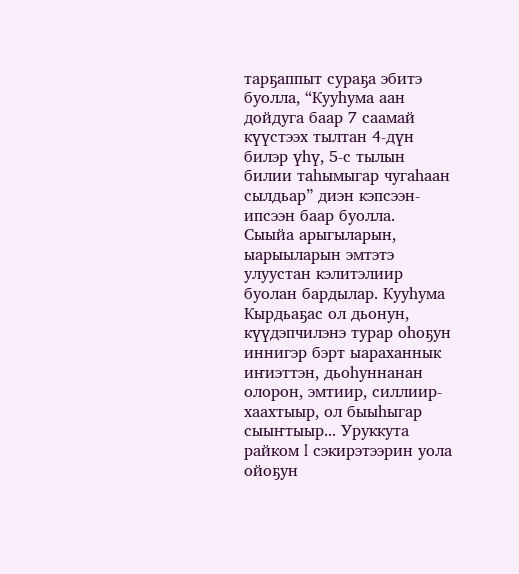тарҕаппыт сураҕа эбитэ буолла, “Кууһума аан дойдуга баар 7 саамай күүстээх тылтан 4-дүн билэр үһү, 5-с тылын билии таһымыгар чугаһаан сылдьар” диэн кэпсээн-ипсээн баар буолла.       Сыыйа арыгыларын, ыарыыларын эмтэтэ улуустан кэлитэлиир буолан бардылар. Кууһума Кырдьаҕас ол дьонун, күүдэпчилэнэ турар оһоҕун иннигэр бэрт ыараханнык иҥиэттэн, дьоһуннанан олорон, эмтиир, силлиир-хаахтыыр, ол быыһыгар сыыҥтыыр... Уруккута райком I сэкирэтээрин уола ойоҕун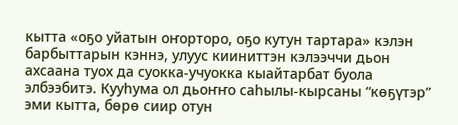кытта «оҕо уйатын оҥорторо, оҕо кутун тартара» кэлэн барбыттарын кэннэ, улуус кииниттэн кэлээччи дьон ахсаана туох да суокка-учуокка кыайтарбат буола элбээбитэ. Кууһума ол дьоҥҥо саһылы-кырсаны “көҕүтэр” эми кытта, бөрө сиир отун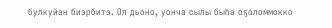булкуйан биэрбитэ. Ол дьоно, уонча сылы быһа оҕоломмокко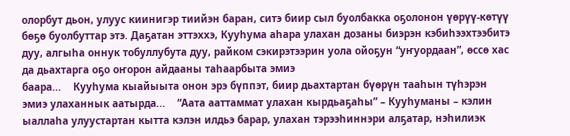олорбут дьон, улуус киинигэр тиийэн баран, ситэ биир сыл буолбакка оҕолонон үөрүү-көтүү бөҕө буолбуттар этэ. Даҕатан эттэххэ, Кууһума аһара улахан дозаны биэрэн кэбиһээхтээбитэ дуу, алгыһа оннук тобуллубута дуу, райком сэкирэтээрин уола ойоҕун “уҥуордаан”, өссө хас да дьахтарга оҕо оҥорон айдааны таһаарбыта эмиэ
баара...    Кууһума кыайыыта онон эрэ бүппэт, биир дьахтартан бүөрүн тааһын түһэрэн эмиэ улаханнык аатырда...    “Аата ааттаммат улахан кырдьаҕаһы” – Кууһуманы – кэлин ыаллаһа улуустартан кытта кэлэн илдьэ барар, улахан тэрээһиннэри алҕатар, нэһилиэк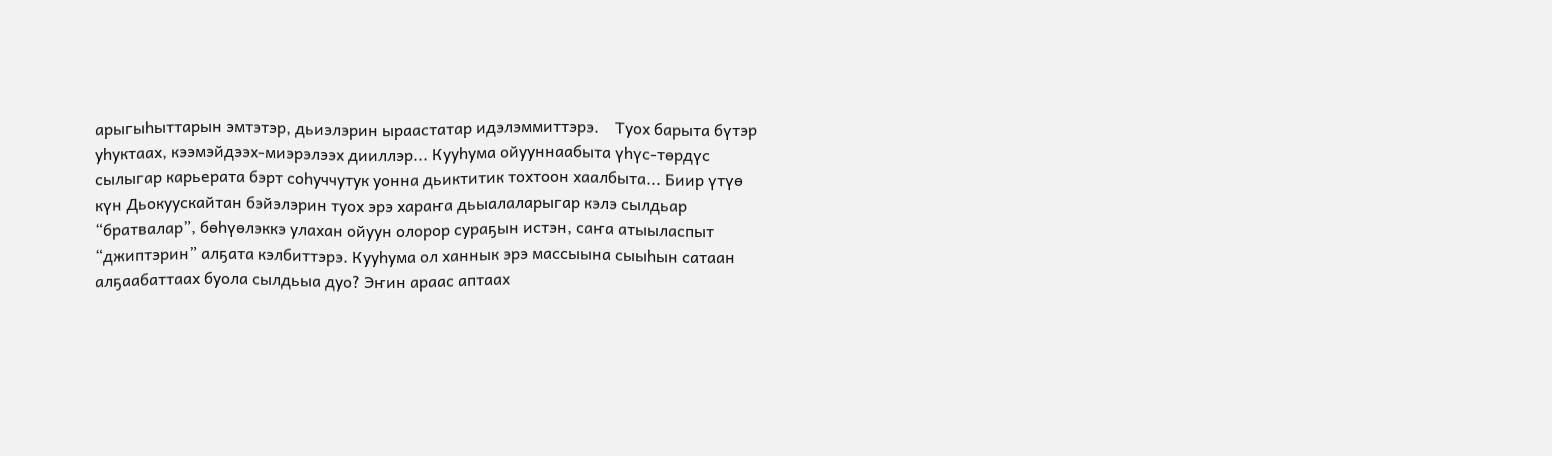арыгыһыттарын эмтэтэр, дьиэлэрин ыраастатар идэлэммиттэрэ.    Туох барыта бүтэр уһуктаах, кээмэйдээх-миэрэлээх дииллэр... Кууһума ойууннаабыта үһүс-төрдүс сылыгар карьерата бэрт соһуччутук уонна дьиктитик тохтоон хаалбыта... Биир үтүө күн Дьокуускайтан бэйэлэрин туох эрэ хараҥа дьыалаларыгар кэлэ сылдьар “братвалар”, бөһүөлэккэ улахан ойуун олорор сураҕын истэн, саҥа атыыласпыт “джиптэрин” алҕата кэлбиттэрэ. Кууһума ол ханнык эрэ массыына сыыһын сатаан алҕаабаттаах буола сылдьыа дуо? Эҥин араас аптаах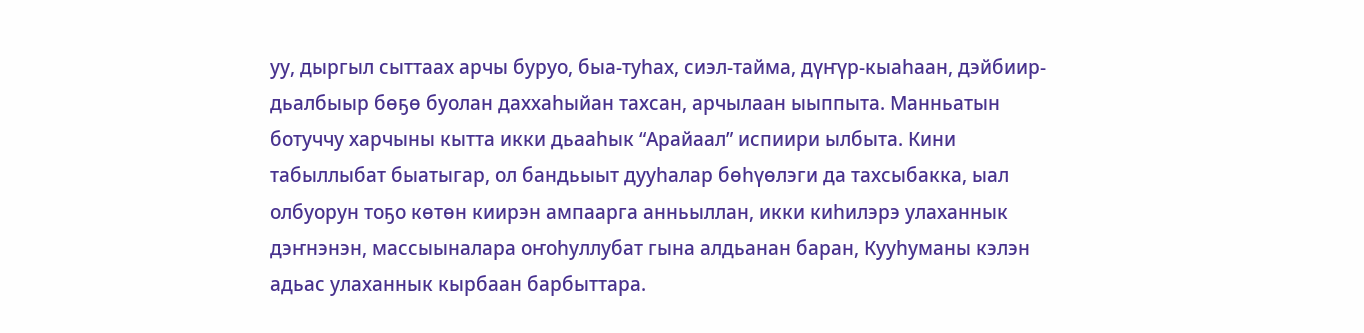уу, дыргыл сыттаах арчы буруо, быа-туһах, сиэл-тайма, дүҥүр-кыаһаан, дэйбиир-дьалбыыр бөҕө буолан даххаһыйан тахсан, арчылаан ыыппыта. Манньатын ботуччу харчыны кытта икки дьааһык “Арайаал” испиири ылбыта. Кини табыллыбат быатыгар, ол бандьыыт дууһалар бөһүөлэги да тахсыбакка, ыал олбуорун тоҕо көтөн киирэн ампаарга анньыллан, икки киһилэрэ улаханнык дэҥнэнэн, массыыналара оҥоһуллубат гына алдьанан баран, Кууһуманы кэлэн адьас улаханнык кырбаан барбыттара.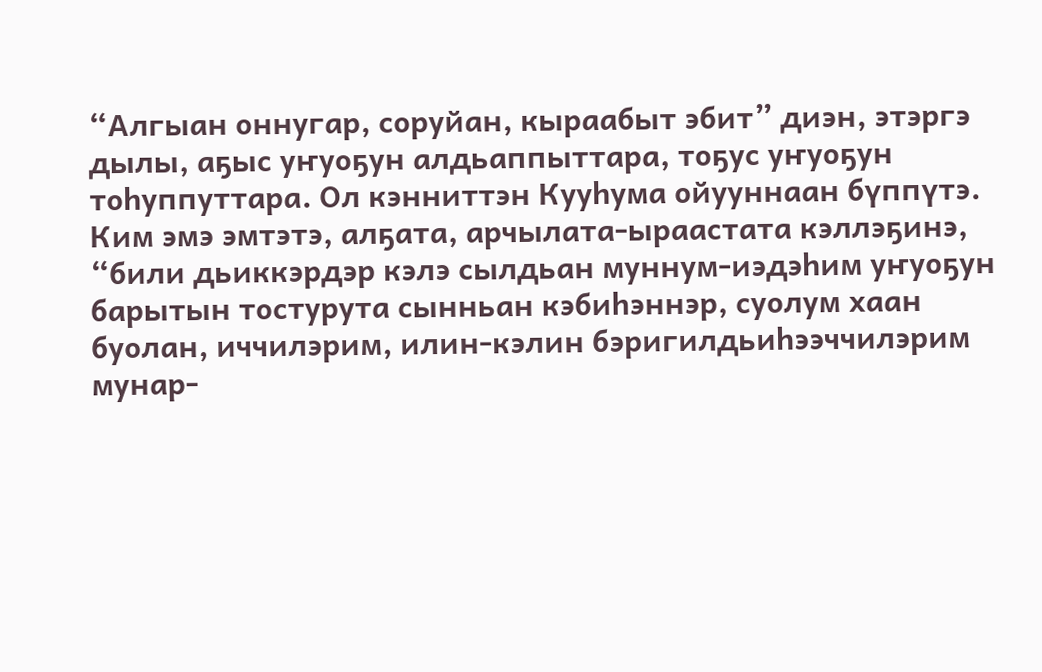“Алгыан оннугар, соруйан, кыраабыт эбит” диэн, этэргэ дылы, аҕыс уҥуоҕун алдьаппыттара, тоҕус уҥуоҕун тоһуппуттара. Ол кэнниттэн Кууһума ойууннаан бүппүтэ. Ким эмэ эмтэтэ, алҕата, арчылата-ыраастата кэллэҕинэ, “били дьиккэрдэр кэлэ сылдьан муннум-иэдэһим уҥуоҕун барытын тостурута сынньан кэбиһэннэр, суолум хаан буолан, иччилэрим, илин-кэлин бэригилдьиһээччилэрим мунар-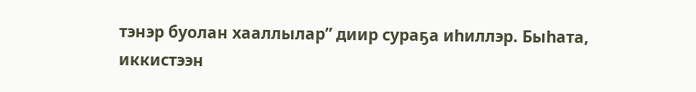тэнэр буолан хааллылар” диир сураҕа иһиллэр. Быһата, иккистээн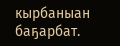кырбаныан баҕарбат.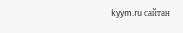kyym.ru сайтан